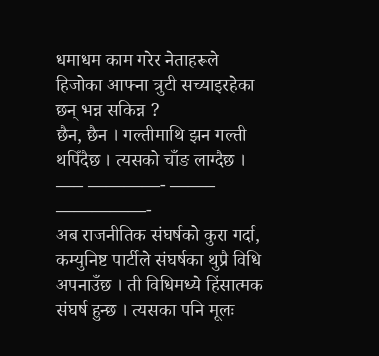धमाधम काम गरेर नेताहरूले हिजोका आफ्ना त्रुटी सच्याइरहेका छन् भन्न सकिन्न ?
छैन, छैन । गल्तीमाथि झन गल्ती थपिँदैछ । त्यसको चाँङ लाग्दैछ ।
—– ————- ——– —————-
अब राजनीतिक संघर्षको कुरा गर्दा, कम्युनिष्ट पार्टीले संघर्षका थुप्रै विधि अपनाउँछ । ती विधिमध्ये हिंसात्मक संघर्ष हुन्छ । त्यसका पनि मूलः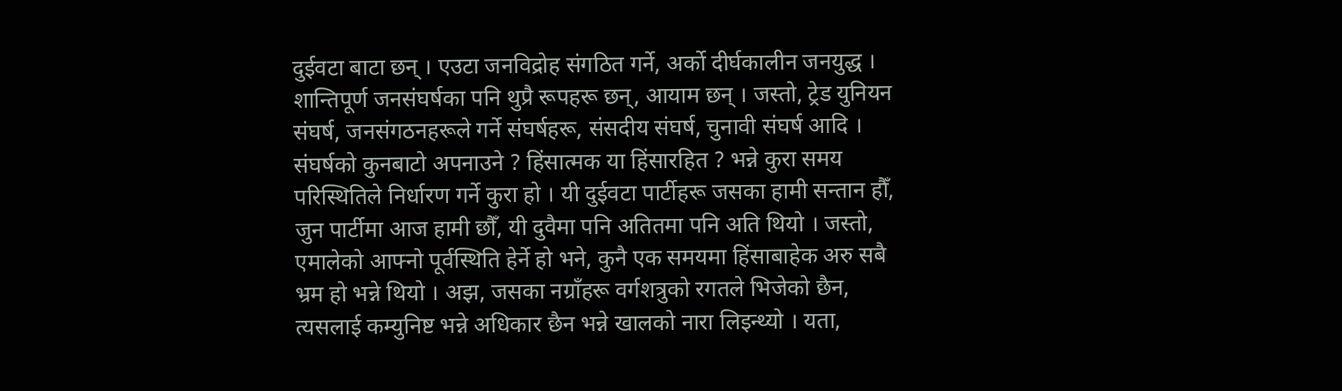दुईवटा बाटा छन् । एउटा जनविद्रोह संगठित गर्ने, अर्को दीर्घकालीन जनयुद्ध । शान्तिपूर्ण जनसंघर्षका पनि थुप्रै रूपहरू छन्, आयाम छन् । जस्तो, ट्रेड युनियन संघर्ष, जनसंगठनहरूले गर्ने संघर्षहरू, संसदीय संघर्ष, चुनावी संघर्ष आदि । संघर्षको कुनबाटो अपनाउने ? हिंसात्मक या हिंसारहित ? भन्ने कुरा समय परिस्थितिले निर्धारण गर्ने कुरा हो । यी दुईवटा पार्टीहरू जसका हामी सन्तान हौँ, जुन पार्टीमा आज हामी छौँ, यी दुवैमा पनि अतितमा पनि अति थियो । जस्तो, एमालेको आफ्नो पूर्वस्थिति हेर्ने हो भने, कुनै एक समयमा हिंसाबाहेक अरु सबै भ्रम हो भन्ने थियो । अझ, जसका नग्राँहरू वर्गशत्रुको रगतले भिजेको छैन, त्यसलाई कम्युनिष्ट भन्ने अधिकार छैन भन्ने खालको नारा लिइन्थ्यो । यता,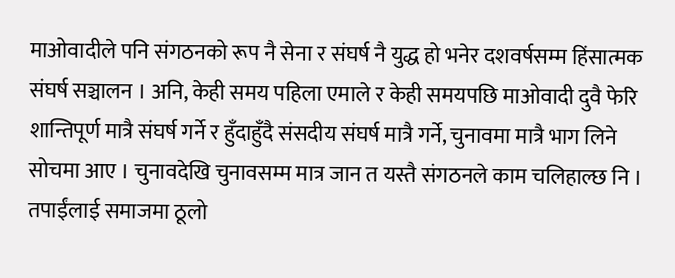माओवादीले पनि संगठनको रूप नै सेना र संघर्ष नै युद्ध हो भनेर दशवर्षसम्म हिंसात्मक संघर्ष सञ्चालन । अनि, केही समय पहिला एमाले र केही समयपछि माओवादी दुवै फेरि शान्तिपूर्ण मात्रै संघर्ष गर्ने र हुँदाहुँदै संसदीय संघर्ष मात्रै गर्ने, चुनावमा मात्रै भाग लिने सोचमा आए । चुनावदेखि चुनावसम्म मात्र जान त यस्तै संगठनले काम चलिहाल्छ नि । तपाईंलाई समाजमा ठूलो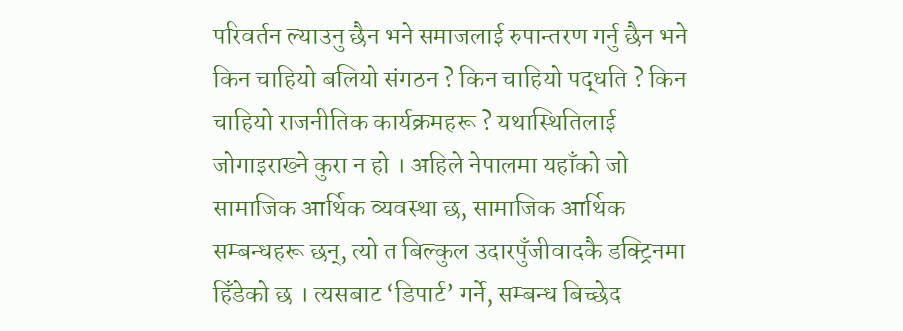परिवर्तन ल्याउनु छैन भने समाजलाई रुपान्तरण गर्नु छैन भने किन चाहियो बलियो संगठन ? किन चाहियो पद्धति ? किन चाहियो राजनीतिक कार्यक्रमहरू ? यथास्थितिलाई जोगाइराख्ने कुरा न हो । अहिले नेपालमा यहाँको जो सामाजिक आर्थिक व्यवस्था छ, सामाजिक आर्थिक सम्बन्धहरू छन्, त्यो त बिल्कुल उदारपुँजीवादकै डक्ट्रिनमा हिँडेको छ । त्यसबाट ‘डिपार्ट’ गर्ने, सम्बन्ध बिच्छेद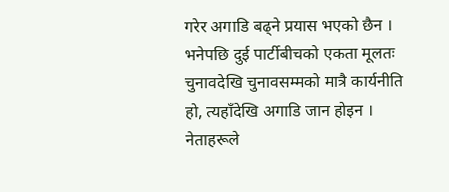गरेर अगाडि बढ्ने प्रयास भएको छैन ।
भनेपछि दुई पार्टीबीचको एकता मूलतः चुनावदेखि चुनावसम्मको मात्रै कार्यनीति हो, त्यहाँदेखि अगाडि जान होइन । नेताहरूले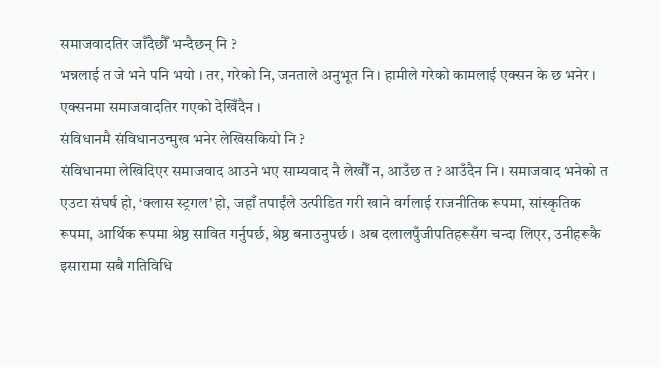समाजवादतिर जाँदैछौँ भन्दैछन् नि ?
भन्नलाई त जे भने पनि भयो । तर, गरेको नि, जनताले अनुभूत नि । हामीले गरेको कामलाई एक्सन के छ भनेर । एक्सनमा समाजवादतिर गएको देखिँदैन ।
संविधानमै संविधानउन्मुख भनेर लेखिसकियो नि ?
संविधानमा लेखिदिएर समाजवाद आउने भए साम्यवाद नै लेखौँ न, आउँछ त ? आउँदैन नि । समाजवाद भनेको त एउटा संघर्ष हो, ‘क्लास स्ट्रगल’ हो, जहाँ तपाईंले उत्पीडित गरी खाने वर्गलाई राजनीतिक रूपमा, सांस्कृतिक रूपमा, आर्थिक रूपमा श्रेष्ठ सावित गर्नुपर्छ, श्रेष्ठ बनाउनुपर्छ । अब दलालपुँजीपतिहरूसँग चन्दा लिएर, उनीहरूकै इसारामा सबै गतिविधि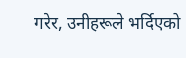गरेर, उनीहरूले भर्दिएको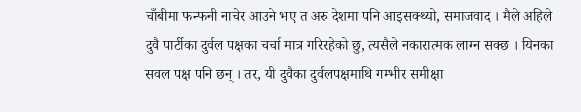चाँबीमा फन्फनी नाचेर आउने भए त अरु देशमा पनि आइसक्थ्यो, समाजवाद । मैले अहिले दुवै पार्टीका दुर्वल पक्षका चर्चा मात्र गरिरहेको छु, त्यसैले नकारात्मक लाग्न सक्छ । यिनका सवल पक्ष पनि छन् । तर, यी दुवैका दुर्वलपक्षमाथि गम्भीर समीक्षा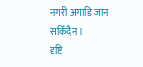नगरी अगाडि जान सकिँदैन ।
दृष्टि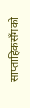साप्ताहिकसँगको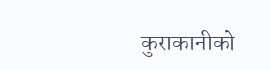कुराकानीको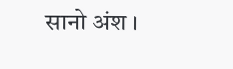सानो अंश ।